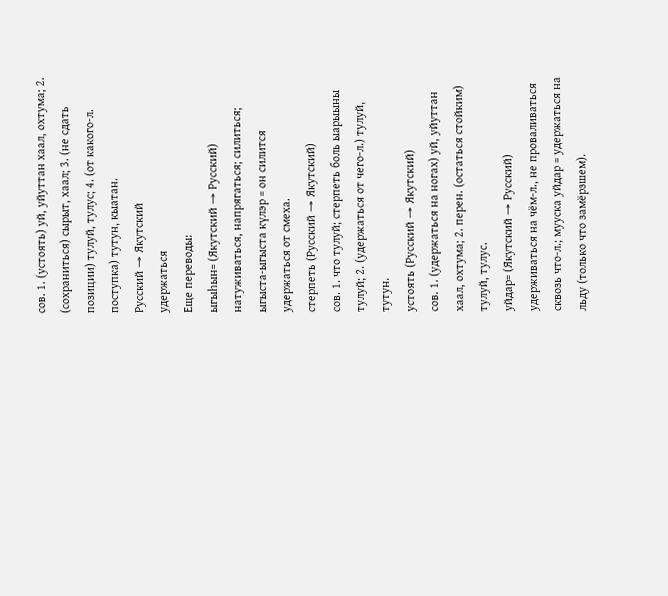сов. 1. (устоять) уй, уйуттан хаал, охтума; 2. (сохраниться) сырыт, хаал; 3. (не сдать позиции) тулуй, тулус; 4. (от какого-л. поступка) тутун, кыатан.
Русский → Якутский
удержаться
Еще переводы:
ыгыһын= (Якутский → Русский)
натуживаться, напрягаться; силиться; ыгыста-ыгыста күлэр = он силится удержаться от смеха.
стерпеть (Русский → Якутский)
сов. 1. что тулуй; стерпеть боль ыарыыны тулуй; 2. (удержаться от чего-л.) тулуй, тутун.
устоять (Русский → Якутский)
сов. 1. (удержаться на ногах) уй, уйуттан хаал, охтума; 2. перен. (остаться стойким) тулуй, тулус.
уйдар= (Якутский → Русский)
удерживаться на чём-л., не проваливаться сквозь что-л.; мууска уйдар = удержаться на льду (только что замёрзшем).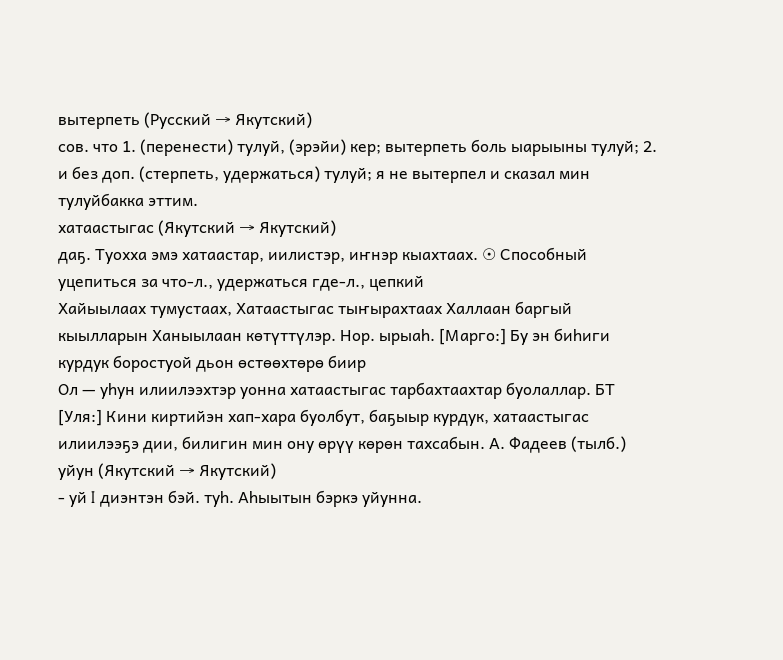вытерпеть (Русский → Якутский)
сов. что 1. (перенести) тулуй, (эрэйи) кер; вытерпеть боль ыарыыны тулуй; 2. и без доп. (стерпеть, удержаться) тулуй; я не вытерпел и сказал мин тулуйбакка эттим.
хатаастыгас (Якутский → Якутский)
даҕ. Туохха эмэ хатаастар, иилистэр, иҥнэр кыахтаах. ☉ Способный уцепиться за что-л., удержаться где-л., цепкий
Хайыылаах тумустаах, Хатаастыгас тыҥырахтаах Халлаан баргый кыылларын Ханыылаан көтүттүлэр. Нор. ырыаһ. [Марго:] Бу эн биһиги курдук боростуой дьон өстөөхтөрө биир
Ол — уһун илиилээхтэр уонна хатаастыгас тарбахтаахтар буолаллар. БТ
[Уля:] Кини киртийэн хап-хара буолбут, баҕыыр курдук, хатаастыгас илиилээҕэ дии, билигин мин ону өрүү көрөн тахсабын. А. Фадеев (тылб.)
уйун (Якутский → Якутский)
- уй I диэнтэн бэй. туһ. Аһыытын бэркэ уйунна.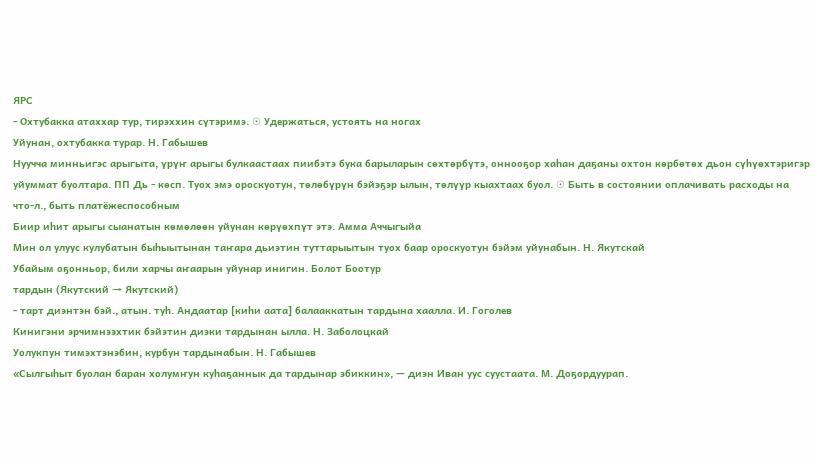ЯРС
- Охтубакка атаххар тур, тирэххин сүтэримэ. ☉ Удержаться, устоять на ногах
Уйунан, охтубакка турар. Н. Габышев
Нуучча минньигэс арыгыта, үрүҥ арыгы булкаастаах пиибэтэ бука барыларын сөхтөрбүтэ, оннооҕор хаһан даҕаны охтон көрбөтөх дьон сүһүөхтэригэр уйуммат буолтара. ПП Дь - көсп. Туох эмэ ороскуотун, төлөбүрүн бэйэҕэр ылын, төлүүр кыахтаах буол. ☉ Быть в состоянии оплачивать расходы на что-л., быть платёжеспособным
Биир иһит арыгы сыанатын көмөлөөн уйунан көрүөхпүт этэ. Амма Аччыгыйа
Мин ол улуус кулубатын быһыытынан таҥара дьиэтин туттарыытын туох баар ороскуотун бэйэм уйунабын. Н. Якутскай
Убайым оҕонньор, били харчы аҥаарын уйунар инигин. Болот Боотур
тардын (Якутский → Якутский)
- тарт диэнтэн бэй., атын. туһ. Андаатар [киһи аата] балааккатын тардына хаалла. И. Гоголев
Кинигэни эрчимнээхтик бэйэтин диэки тардынан ылла. Н. Заболоцкай
Уолукпун тимэхтэнэбин, курбун тардынабын. Н. Габышев
«Сылгыһыт буолан баран холумҥун куһаҕаннык да тардынар эбиккин», — диэн Иван уус суустаата. М. Доҕордуурап.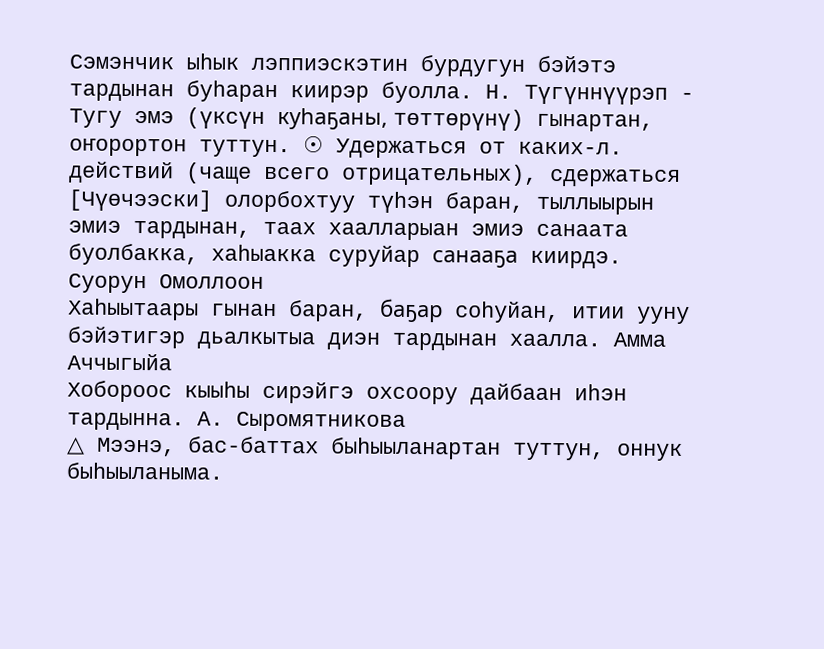Сэмэнчик ыһык лэппиэскэтин бурдугун бэйэтэ тардынан буһаран киирэр буолла. Н. Түгүннүүрэп - Тугу эмэ (үксүн куһаҕаны, төттөрүнү) гынартан, оҥорортон туттун. ☉ Удержаться от каких-л. действий (чаще всего отрицательных), сдержаться
[Чүөчээски] олорбохтуу түһэн баран, тыллыырын эмиэ тардынан, таах хаалларыан эмиэ санаата буолбакка, хаһыакка суруйар санааҕа киирдэ. Суорун Омоллоон
Хаһыытаары гынан баран, баҕар соһуйан, итии ууну бэйэтигэр дьалкытыа диэн тардынан хаалла. Амма Аччыгыйа
Хобороос кыыһы сирэйгэ охсоору дайбаан иһэн тардынна. А. Сыромятникова
△ Мээнэ, бас-баттах быһыыланартан туттун, оннук быһыыланыма.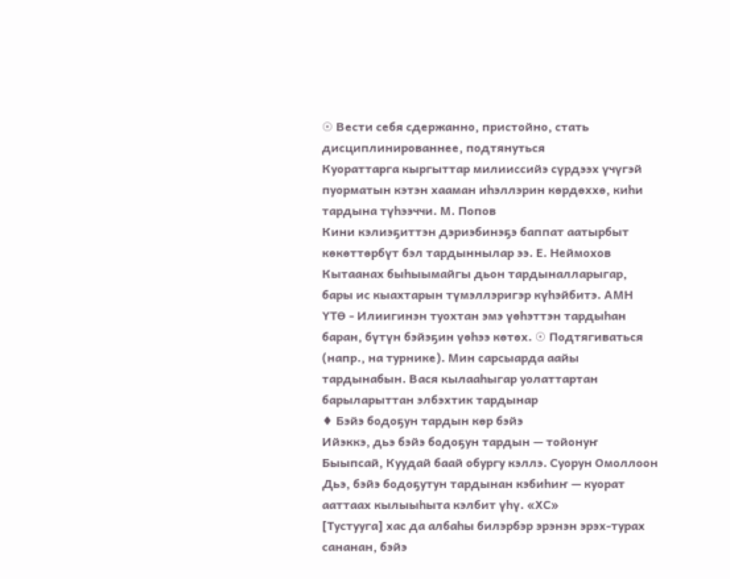☉ Вести себя сдержанно, пристойно, стать дисциплинированнее, подтянуться
Куораттарга кыргыттар милииссийэ сүрдээх үчүгэй пуорматын кэтэн хааман иһэллэрин көрдөххө, киһи тардына түһээччи. М. Попов
Кини кэлиэҕиттэн дэриэбинэҕэ баппат аатырбыт көкөттөрбүт бэл тардыннылар ээ. Е. Неймохов
Кытаанах быһыымайгы дьон тардыналларыгар, бары ис кыахтарын түмэллэригэр күһэйбитэ. АМН ҮТӨ - Илиигинэн туохтан эмэ үөһэттэн тардыһан баран, бүтүн бэйэҕин үөһээ көтөх. ☉ Подтягиваться (напр., на турнике). Мин сарсыарда аайы тардынабын. Вася кылааһыгар уолаттартан барыларыттан элбэхтик тардынар
♦ Бэйэ бодоҕун тардын көр бэйэ
Ийэккэ, дьэ бэйэ бодоҕун тардын — тойонуҥ Быыпсай, Куудай баай обургу кэллэ. Суорун Омоллоон
Дьэ, бэйэ бодоҕутун тардынан кэбиһиҥ — куорат ааттаах кылыыһыта кэлбит үһү. «ХС»
[Тустууга] хас да албаһы билэрбэр эрэнэн эрэх-турах сананан, бэйэ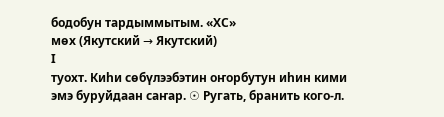бодобун тардыммытым. «ХС»
мөх (Якутский → Якутский)
I
туохт. Киһи сөбүлээбэтин оҥорбутун иһин кими эмэ буруйдаан саҥар. ☉ Ругать, бранить кого-л.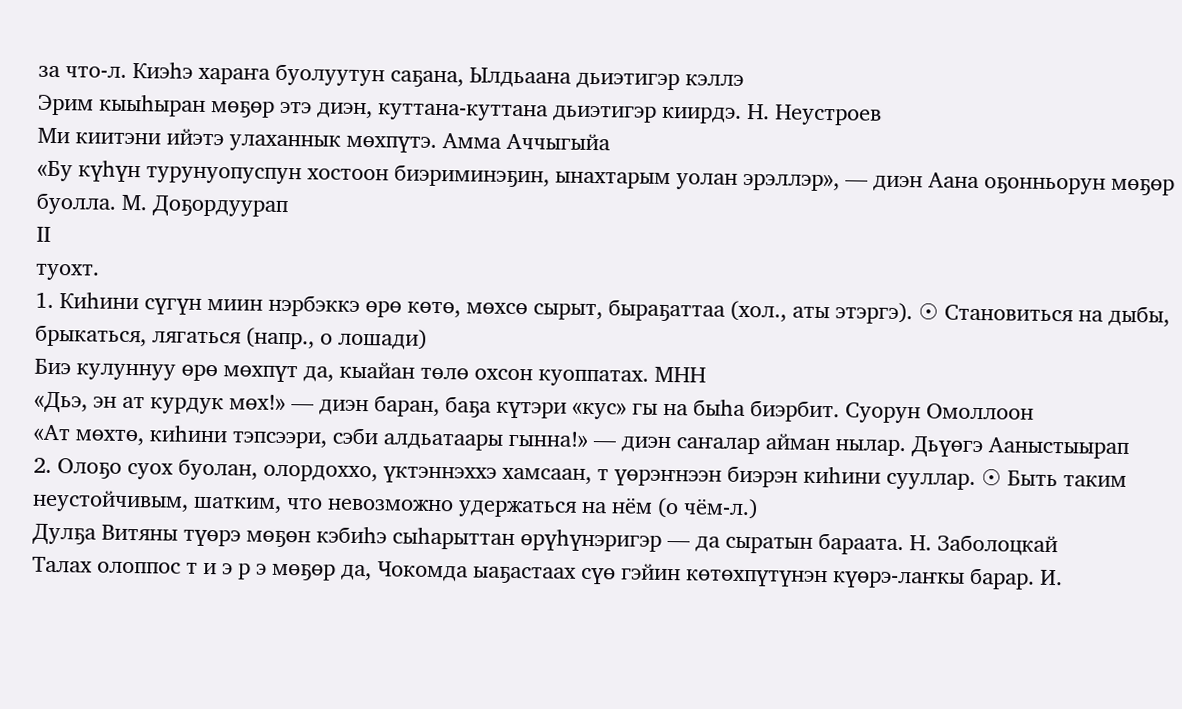за что-л. Киэһэ хараҥа буолуутун саҕана, Ылдьаана дьиэтигэр кэллэ
Эрим кыыһыран мөҕөр этэ диэн, куттана-куттана дьиэтигэр киирдэ. Н. Неустроев
Ми киитэни ийэтэ улаханнык мөхпүтэ. Амма Аччыгыйа
«Бу күһүн турунуопуспун хостоон биэриминэҕин, ынахтарым уолан эрэллэр», — диэн Аана оҕонньорун мөҕөр буолла. М. Доҕордуурап
II
туохт.
1. Киһини сүгүн миин нэрбэккэ өрө көтө, мөхсө сырыт, быраҕаттаа (хол., аты этэргэ). ☉ Становиться на дыбы, брыкаться, лягаться (напр., о лошади)
Биэ кулуннуу өрө мөхпүт да, кыайан төлө охсон куоппатах. МНН
«Дьэ, эн ат курдук мөх!» — диэн баран, баҕа күтэри «кус» гы на быһа биэрбит. Суорун Омоллоон
«Ат мөхтө, киһини тэпсээри, сэби алдьатаары гынна!» — диэн саҥалар айман нылар. Дьүөгэ Ааныстыырап
2. Олоҕо суох буолан, олордоххо, үктэннэххэ хамсаан, т үөрэҥнээн биэрэн киһини сууллар. ☉ Быть таким неустойчивым, шатким, что невозможно удержаться на нём (о чём-л.)
Дулҕа Витяны түөрэ мөҕөн кэбиһэ сыһарыттан өрүһүнэригэр — да сыратын бараата. Н. Заболоцкай
Талах олоппос т и э р э мөҕөр да, Чокомда ыаҕастаах сүө гэйин көтөхпүтүнэн күөрэ-лаҥкы барар. И.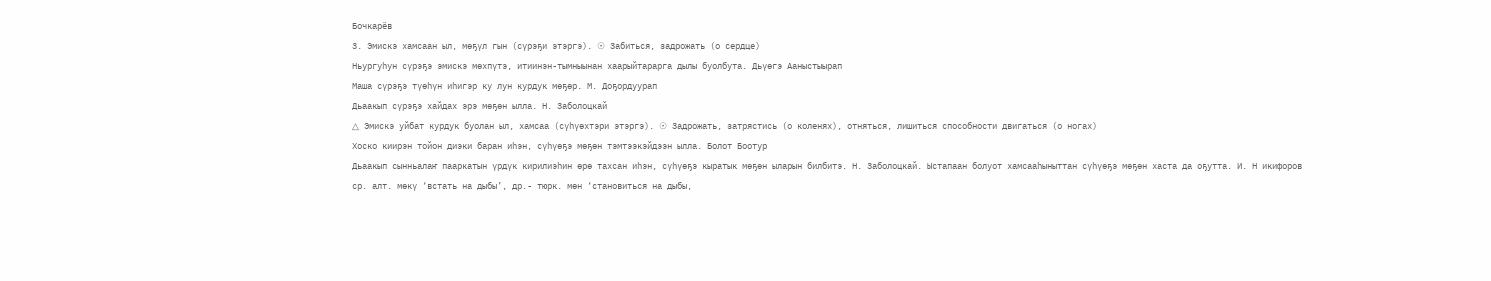Бочкарёв
3. Эмискэ хамсаан ыл, мөҕүл гын (сүрэҕи этэргэ). ☉ Забиться, задрожать (о сердце)
Ньургуһун сүрэҕэ эмискэ мөхпүтэ, итиинэн-тымныынан хаарыйтарарга дылы буолбута. Дьүөгэ Ааныстыырап
Маша сүрэҕэ түөһүн иһигэр ку лун курдук мөҕөр. М. Доҕордуурап
Дьаакып сүрэҕэ хайдах эрэ мөҕөн ылла. Н. Заболоцкай
△ Эмискэ уйбат курдук буолан ыл, хамсаа (сүһүөхтэри этэргэ). ☉ Задрожать, затрястись (о коленях), отняться, лишиться способности двигаться (о ногах)
Хоско киирэн тойон диэки баран иһэн, сүһүөҕэ мөҕөн тэмтээкэйдээн ылла. Болот Боотур
Дьаакып сынньалаҥ пааркатын үрдүк кирилиэһин өрө тахсан иһэн, сүһүөҕэ кыратык мөҕөн ыларын билбитэ. Н. Заболоцкай. Ыстапаан болуот хамсааһыныттан сүһүөҕэ мөҕөн хаста да оҕутта. И. Н икифоров
ср. алт. мөкү ‘встать на дыбы’, др.- тюрк. мөн ‘становиться на дыбы,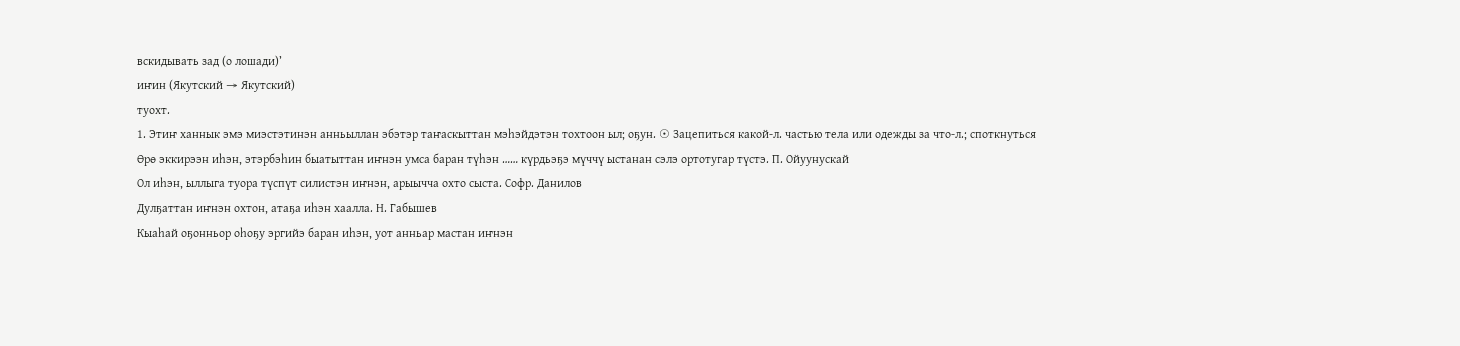вскидывать зад (о лошади)’
иҥин (Якутский → Якутский)
туохт.
1. Этиҥ ханнык эмэ миэстэтинэн анньыллан эбэтэр таҥаскыттан мэһэйдэтэн тохтоон ыл; оҕун. ☉ Зацепиться какой-л. частью тела или одежды за что-л.; споткнуться
Өрө эккирээн иһэн, этэрбэһин быатыттан иҥнэн умса баран түһэн …… күрдьэҕэ мүччү ыстанан сэлэ ортотугар түстэ. П. Ойуунускай
Ол иһэн, ыллыга туора түспүт силистэн иҥнэн, арыычча охто сыста. Софр. Данилов
Дулҕаттан иҥнэн охтон, атаҕа иһэн хаалла. Н. Габышев
Кыаһай оҕонньор оһоҕу эргийэ баран иһэн, уот анньар мастан иҥнэн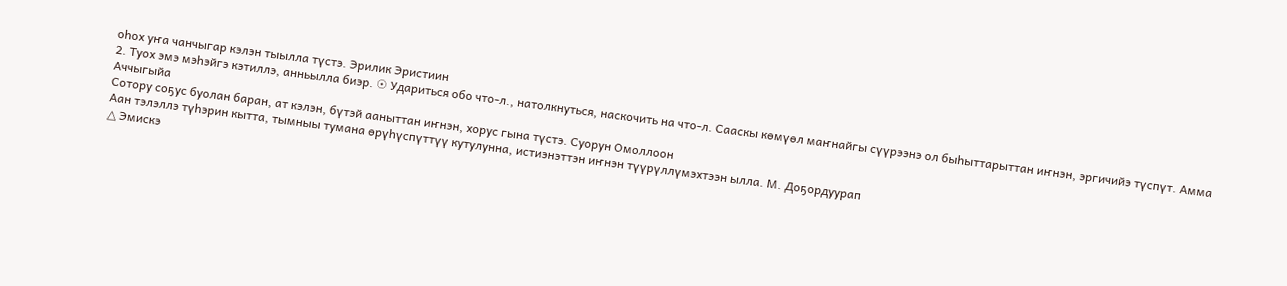оһох уҥа чанчыгар кэлэн тыылла түстэ. Эрилик Эристиин
2. Туох эмэ мэһэйгэ кэтиллэ, анньылла биэр. ☉ Удариться обо что-л., натолкнуться, наскочить на что-л. Сааскы көмүөл маҥнайгы сүүрээнэ ол быһыттарыттан иҥнэн, эргичийэ түспүт. Амма Аччыгыйа
Сотору соҕус буолан баран, ат кэлэн, бүтэй ааныттан иҥнэн, хорус гына түстэ. Суорун Омоллоон
Аан тэлэллэ түһэрин кытта, тымныы тумана өрүһүспүттүү кутулунна, истиэнэттэн иҥнэн түүрүллүмэхтээн ылла. М. Доҕордуурап
△ Эмискэ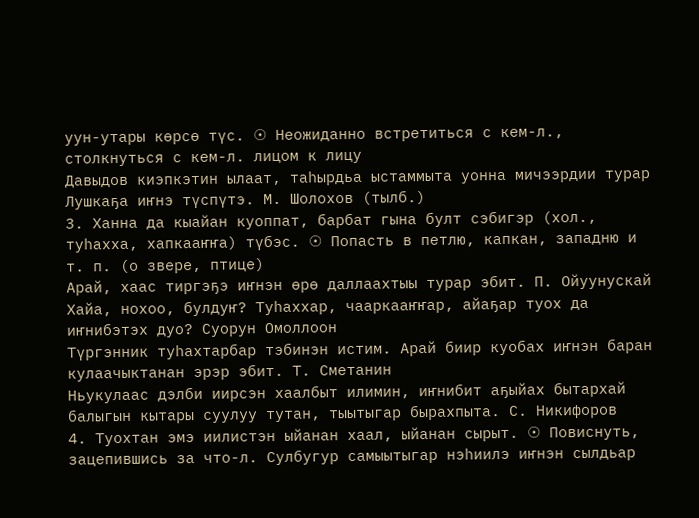уун-утары көрсө түс. ☉ Неожиданно встретиться с кем-л., столкнуться с кем-л. лицом к лицу
Давыдов киэпкэтин ылаат, таһырдьа ыстаммыта уонна мичээрдии турар Лушкаҕа иҥнэ түспүтэ. М. Шолохов (тылб.)
3. Ханна да кыайан куоппат, барбат гына булт сэбигэр (хол., туһахха, хапкааҥҥа) түбэс. ☉ Попасть в петлю, капкан, западню и т. п. (о звере, птице)
Арай, хаас тиргэҕэ иҥнэн өрө даллаахтыы турар эбит. П. Ойуунускай
Хайа, нохоо, булдуҥ? Туһаххар, чааркааҥҥар, айаҕар туох да иҥнибэтэх дуо? Суорун Омоллоон
Түргэнник туһахтарбар тэбинэн истим. Арай биир куобах иҥнэн баран кулаачыктанан эрэр эбит. Т. Сметанин
Ньукулаас дэлби иирсэн хаалбыт илимин, иҥнибит аҕыйах бытархай балыгын кытары суулуу тутан, тыытыгар бырахпыта. С. Никифоров
4. Туохтан эмэ иилистэн ыйанан хаал, ыйанан сырыт. ☉ Повиснуть, зацепившись за что-л. Сулбугур самыытыгар нэһиилэ иҥнэн сылдьар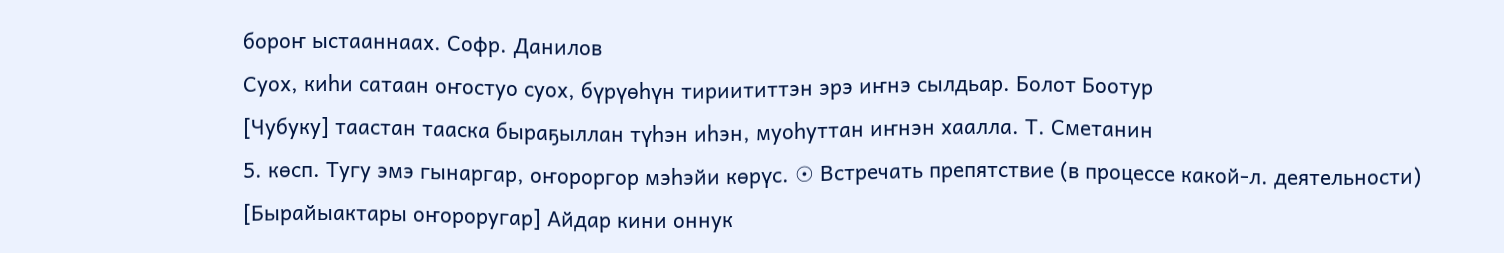бороҥ ыстааннаах. Софр. Данилов
Суох, киһи сатаан оҥостуо суох, бүрүөһүн тириититтэн эрэ иҥнэ сылдьар. Болот Боотур
[Чубуку] таастан тааска быраҕыллан түһэн иһэн, муоһуттан иҥнэн хаалла. Т. Сметанин
5. көсп. Тугу эмэ гынаргар, оҥороргор мэһэйи көрүс. ☉ Встречать препятствие (в процессе какой-л. деятельности)
[Бырайыактары оҥороругар] Айдар кини оннук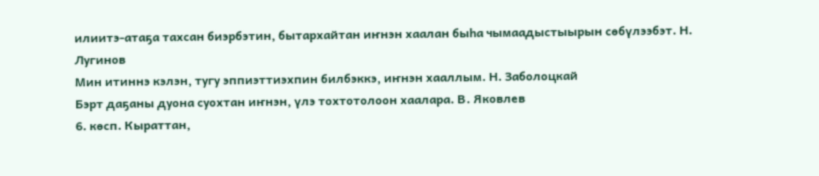илиитэ-атаҕа тахсан биэрбэтин, бытархайтан иҥнэн хаалан быһа чымаадыстыырын сөбүлээбэт. Н. Лугинов
Мин итиннэ кэлэн, тугу эппиэттиэхпин билбэккэ, иҥнэн хааллым. Н. Заболоцкай
Бэрт даҕаны дуона суохтан иҥнэн, үлэ тохтотолоон хаалара. В. Яковлев
6. көсп. Кыраттан,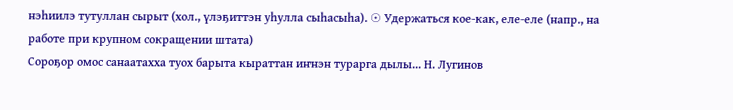нэһиилэ тутуллан сырыт (хол., үлэҕиттэн уһулла сыһасыһа). ☉ Удержаться кое-как, еле-еле (напр., на работе при крупном сокращении штата)
Сороҕор омос санаатахха туох барыта кыраттан иҥнэн турарга дылы... Н. Лугинов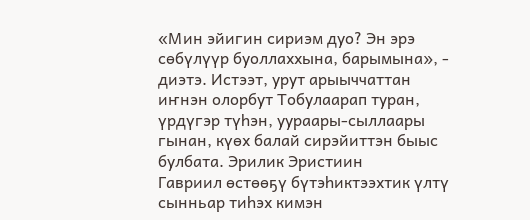«Мин эйигин сириэм дуо? Эн эрэ сөбүлүүр буоллаххына, барымына», - диэтэ. Истээт, урут арыыччаттан иҥнэн олорбут Тобулаарап туран, үрдүгэр түһэн, уураары-сыллаары гынан, күөх балай сирэйиттэн быыс булбата. Эрилик Эристиин
Гавриил өстөөҕү бүтэһиктээхтик үлтү сынньар тиһэх кимэн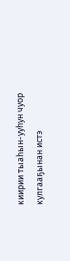киирии тыаһын-ууһун чуор кулгааҕынан истэ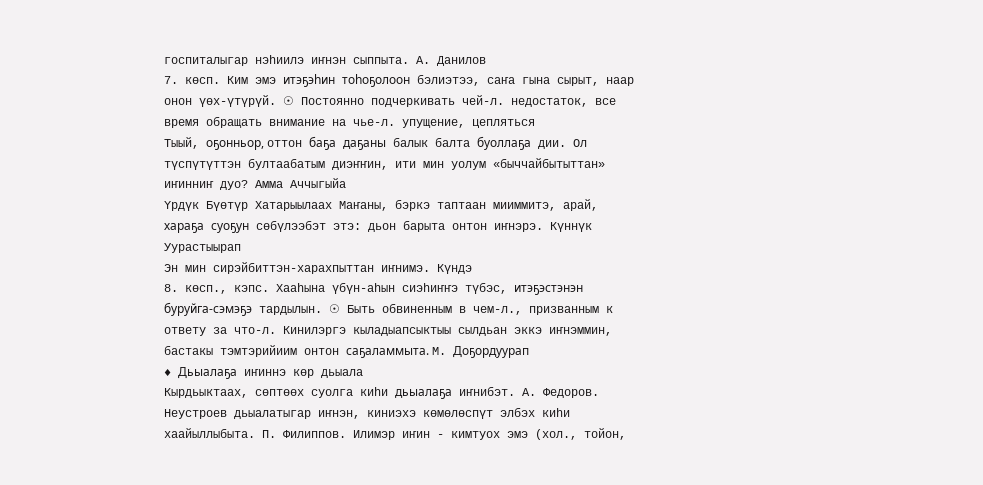госпиталыгар нэһиилэ иҥнэн сыппыта. А. Данилов
7. көсп. Ким эмэ итэҕэһин тоһоҕолоон бэлиэтээ, саҥа гына сырыт, наар онон үөх-үтүрүй. ☉ Постоянно подчеркивать чей-л. недостаток, все время обращать внимание на чье-л. упущение, цепляться
Тыый, оҕонньор, оттон баҕа даҕаны балык балта буоллаҕа дии. Ол түспүтүттэн бултаабатым диэҥҥин, ити мин уолум «быччайбытыттан» иҥинниҥ дуо? Амма Аччыгыйа
Үрдүк Бүөтүр Хатарыылаах Маҥаны, бэркэ таптаан мииммитэ, арай, хараҕа суоҕун сөбүлээбэт этэ: дьон барыта онтон иҥнэрэ. Күннүк Уурастыырап
Эн мин сирэйбиттэн-харахпыттан иҥнимэ. Күндэ
8. көсп., кэпс. Хааһына үбүн-аһын сиэһиҥҥэ түбэс, итэҕэстэнэн буруйга-сэмэҕэ тардылын. ☉ Быть обвиненным в чем-л., призванным к ответу за что-л. Кинилэргэ кыладыапсыктыы сылдьан эккэ иҥнэммин, бастакы тэмтэрийиим онтон саҕаламмыта. М. Доҕордуурап
♦ Дьыалаҕа иҥиннэ көр дьыала
Кырдьыктаах, сөптөөх суолга киһи дьыалаҕа иҥнибэт. А. Федоров. Неустроев дьыалатыгар иҥнэн, киниэхэ көмөлөспүт элбэх киһи хаайыллыбыта. П. Филиппов. Илимэр иҥин - кимтуох эмэ (хол., тойон,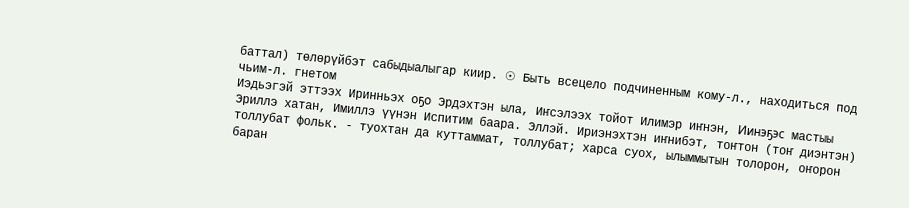баттал) төлөрүйбэт сабыдыалыгар киир. ☉ Быть всецело подчиненным кому-л., находиться под чьим-л. гнетом
Иэдьэгэй эттээх Иринньэх оҕо Эрдэхтэн ыла, Иҥсэлээх тойот Илимэр иҥнэн, Иинэҕэс мастыы Эриллэ хатан, Имиллэ үүнэн Испитим баара. Эллэй. Ириэнэхтэн иҥнибэт, тоҥтон (тоҥ диэнтэн) толлубат фольк. - туохтан да куттаммат, толлубат; харса суох, ылыммытын толорон, оҥорон баран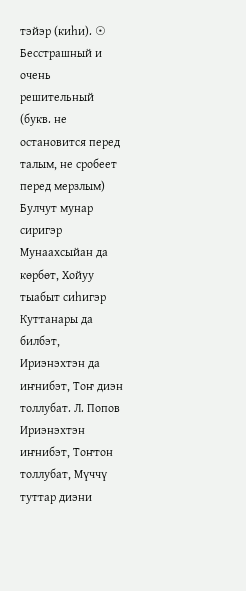тэйэр (киһи). ☉ Бесстрашный и очень решительный (букв. не остановится перед талым, не сробеет перед мерзлым)
Булчут мунар сиригэр Мунаахсыйан да көрбөт, Хойуу тыабыт сиһигэр Куттанары да билбэт, Ириэнэхтэн да иҥнибэт, Тоҥ диэн толлубат. Л. Попов
Ириэнэхтэн иҥнибэт, Тоҥтон толлубат, Мүччү туттар диэни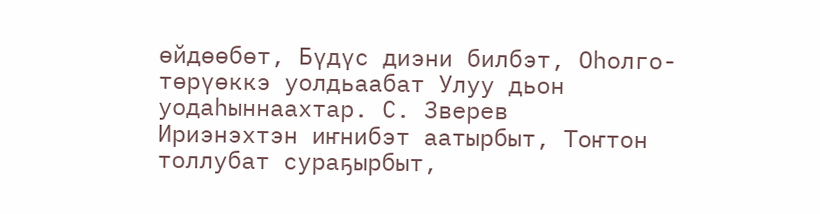өйдөөбөт, Бүдүс диэни билбэт, Оһолго-төрүөккэ уолдьаабат Улуу дьон уодаһыннаахтар. С. Зверев
Ириэнэхтэн иҥнибэт аатырбыт, Тоҥтон толлубат сураҕырбыт,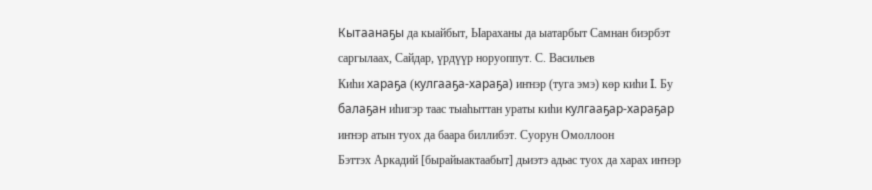Кытаанаҕы да кыайбыт, Ыараханы да ыатарбыт Самнан биэрбэт саргылаах, Сайдар, үрдүүр норуоппут. С. Васильев
Киһи хараҕа (кулгааҕа-хараҕа) иҥнэр (туга эмэ) көр киһи I. Бу балаҕан иһигэр таас тыаһыттан ураты киһи кулгааҕар-хараҕар иҥнэр атын туох да баара биллибэт. Суорун Омоллоон
Бэттэх Аркадий [бырайыактаабыт] дьиэтэ адьас туох да харах иҥнэр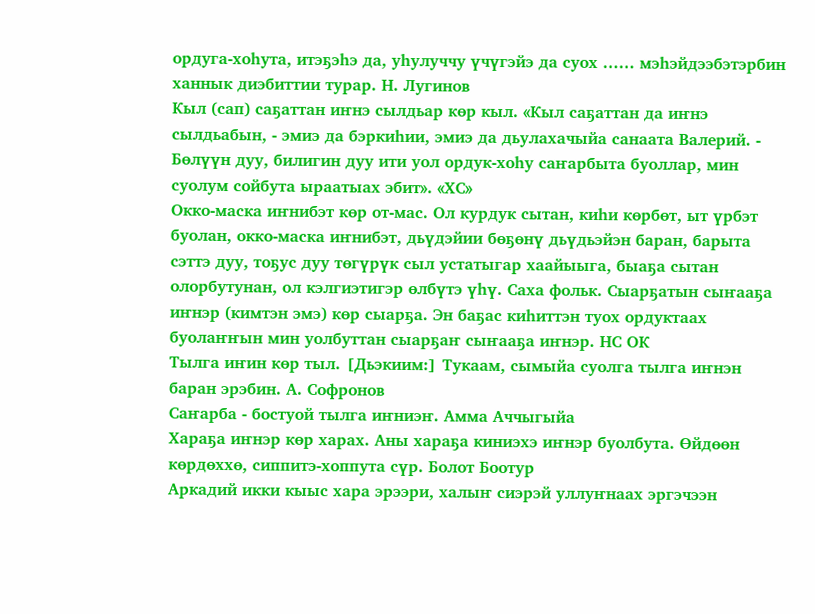ордуга-хоһута, итэҕэһэ да, уһулуччу үчүгэйэ да суох …… мэһэйдээбэтэрбин ханнык диэбиттии турар. Н. Лугинов
Кыл (сап) саҕаттан иҥнэ сылдьар көр кыл. «Кыл саҕаттан да иҥнэ сылдьабын, - эмиэ да бэркиһии, эмиэ да дьулахачыйа санаата Валерий. - Бөлүүн дуу, билигин дуу ити уол ордук-хоһу саҥарбыта буоллар, мин суолум сойбута ыраатыах эбит». «ХС»
Окко-маска иҥнибэт көр от-мас. Ол курдук сытан, киһи көрбөт, ыт үрбэт буолан, окко-маска иҥнибэт, дьүдэйии бөҕөнү дьүдьэйэн баран, барыта сэттэ дуу, тоҕус дуу төгүрүк сыл устатыгар хаайыыга, быаҕа сытан олорбутунан, ол кэлгиэтигэр өлбүтэ үһү. Саха фольк. Сыарҕатын сыҥааҕа иҥнэр (кимтэн эмэ) көр сыарҕа. Эн баҕас киһиттэн туох ордуктаах буолаҥҥын мин уолбуттан сыарҕаҥ сыҥааҕа иҥнэр. НС ОК
Тылга иҥин көр тыл. [Дьэкиим:] Тукаам, сымыйа суолга тылга иҥнэн баран эрэбин. А. Софронов
Саҥарба - бостуой тылга иҥниэҥ. Амма Аччыгыйа
Хараҕа иҥнэр көр харах. Аны хараҕа киниэхэ иҥнэр буолбута. Өйдөөн көрдөххө, сиппитэ-хоппута сүр. Болот Боотур
Аркадий икки кыыс хара эрээри, халыҥ сиэрэй уллуҥнаах эргэчээн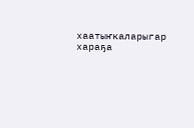хаатыҥкаларыгар хараҕа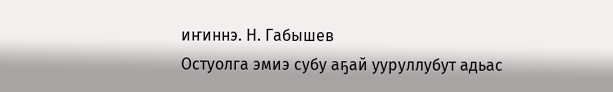иҥиннэ. Н. Габышев
Остуолга эмиэ субу аҕай ууруллубут адьас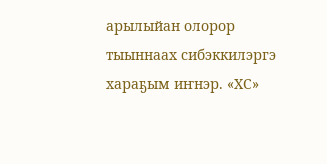арылыйан олорор тыыннаах сибэккилэргэ хараҕым иҥнэр. «ХС»